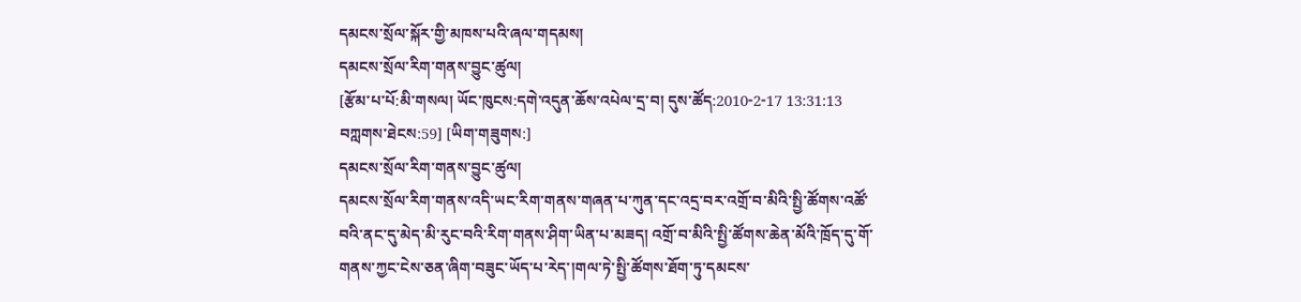དམངས་སྲོལ་སྐོར་གྱི་མཁས་པའི་ཞལ་གདམས།
དམངས་སྲོལ་རིག་གནས་བྱུང་ཚུལ།
[རྩོམ་པ་པོ:མི་གསལ། ཡོང་ཁུངས:དགེ་འདུན་ཆོས་འཔེལ་དྲ་བ། དུས་ཚོད:2010-2-17 13:31:13 བཀླགས་ཐེངས:59] [ཡིག་གཟུགས:]
དམངས་སྲོལ་རིག་གནས་བྱུང་ཚུལ།
དམངས་སྲོལ་རིག་གནས་འདི་ཡང་རིག་གནས་གཞན་པ་ཀུན་དང་འདྲ་བར་འགྲོ་བ་མིའི་སྤྱི་ཚོགས་འཚོ་བའི་ནང་དུ་མེད་མི་རུང་བའི་རིག་གནས་ཤིག་ཡིན་པ་མཟད། འགྲོ་བ་མིའི་སྤྱི་ཚོགས་ཆེན་མོའི་ཁྲོད་དུ་གོ་གནས་ཀྱང་ངེས་ཅན་ཞིག་བཟུང་ཡོད་པ་རེད་།གལ་ཏེ་སྤྱི་ཚོགས་ཐོག་ཏུ་དམངས་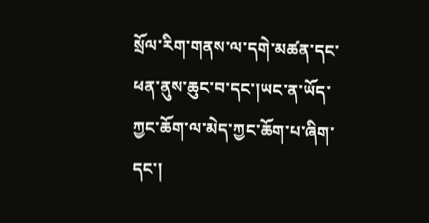སྲོལ་རིག་གནས་ལ་དགེ་མཚན་དང་ཕན་ནུས་ཆུང་བ་དང་།ཡང་ན་ཡོད་ཀྱང་ཆོག་ལ་མེད་ཀྱང་ཆོག་པ་ཞིག་དང་།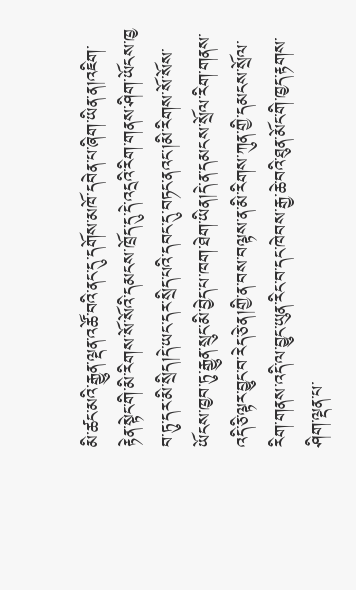མི་ཚང་མའི་རྒྱུན་ལྡན་འཚོ་བའི་ནང་དུ་དགོས་མཁོ་དབེན་པ་ཞིག་ཡིན་ན།འཇིག་རྟེན་སྟེང་གི་མི་རིགས་སོ་སོའི་དམངས་ཁྲོད་དུ་དེ་འདྲའི་རིག་གནས་ཤིག་ཡོངས་ཁྱ བ་ཏུ་དར་མི་སྲིད།དེ་ཡང་དར་སྲིད་པའི་དབང་དུ་བཏང་ནའང་།མི་རིགས་སོ་སོས་ཡོངས་ཁྱབ་ཏུ་རྒྱུན་སྲུང་མི་བྱེད་པ་ཁག་ཐེག་ཡིན།དེ་ན་དམངས་སྲོལ་རིག་གནས་འདི་ཅི་ལྟར་བྱུང་བ་རེད་ཅེ་ན།གྱི་ན་བས་བལྟས་ན་མི་རིགས་ཀུན་གྱི་དམངས་སྲོལ་རིག་གནས་འདི་ལ་བྱུང་ཡུན་རིང་བ་དང་ཁེབས་རྒྱ་ཆེ་བའི་ཐུན་མོང་གི་ཁྱད་རྟགས་ཤིག་ལྡན་པ་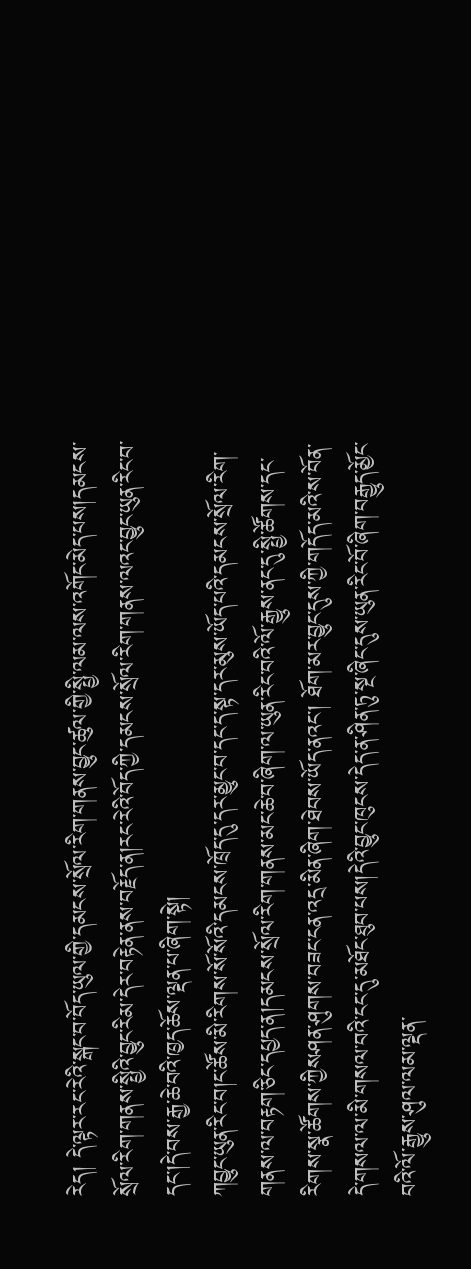རེད། དེ་ལྟར་རང་རེའི་སྒང་བ་བོད་ཡུལ་གྱི་དམངས་སྲོལ་རིག་གནས་བྱུང་ཚུལ་གྱི་སྤྱི་ལམ་ལས་འགོང་མེད་པས།དམངས་སྲོལ་རིག་གནས་སྤྱིའི་བྱུང་རིམ་དེར་བརྟེན་ནས་བརྗོད་ན།རང་རེའི་བོད་ཀྱི་དམངས་སྲོལ་རིག་གནས་ལའང་བྱུང་ཡུན་རིང་བ་དང་།དེ་བས་རྒྱ་ཆེ་བའི་ཁྱད་ཆོས་ལྡན་པ་ཞིག་སྟེ།
ཀབྱུང་ཡུན་རིང་བ།ང་ཚོས་མི་རིགས་སོ་སོའི་དམངས་ཁྲོད་དུ་དར་མྱུང་བ་དང་ད་སྟ་དར་མུས་ཡོད་པའི་དམངས་སྲོལ་རིག་གནས་ལ་བརྟག་ཅིང་དཔྱད་ན།དམངས་སྲོལ་རིག་གནས་མང་ཆེ་བ་ཞིག་ལ་ཡུན་རིང་བའི་ལོ་རྒྱུས་ནང་དུ་སྤྱི་ཚོགས་དང་རིགས་སྣ་ཚོགས་ཀྱིསཤན་ཤུགས་བཟང་ངན་འདྲ་མིན་ཞིག་ཐེབས་ཡོད་ནའང་། ཐོག་མར་བྱུང་དུས་ཀྱི་གདོད་མའི་ས་བོན་དེ་གསལ་ལ་མི་གསལ་བའི་ངང་དུ་མཐོང་ཐུབ་པས།དེའི་བྱུང་ཁུངས་དེད་ན་ཤིན་ཏུ་སྔ་ཞིང་དུས་ཡུན་རིང་བོ་ཞིག་བརྒྱུད་མྱོང་བའི་ལོ་རྒྱུས་ཤུལ་ལམ་ལྡན་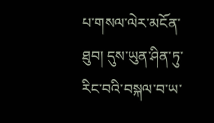པ་གསལ་ལེར་མངོན་ཐུབ། དུས་ཡུན་ཤིན་ཏུ་རིང་བའི་བསྐལ་བ་ཡ་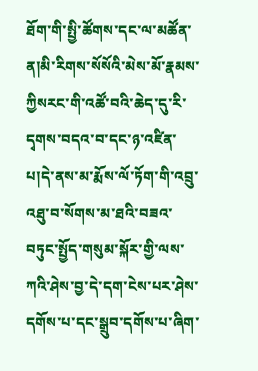ཐོག་གི་སྤྱི་ཚོགས་དང་ལ་མཚོན་ན།མི་རིགས་སོསོའི་མེས་མོ་རྣམས་ཀྱིསརང་གི་འཚོ་བའི་ཆེད་དུ་རི་དྭགས་བདའ་བ་དང་ཉ་འཛིན་པ།དེ་ནས་མ་རྨོས་ལོ་ཏོག་གི་འབྲུ་འཐུ་བ་སོགས་མ་ཐའི་བཟའ་བཏུང་སྤྱོད་གསུམ་སྐོར་གྱི་ལས་ཀའི་ཤེས་བྱ་དེ་དག་ངེས་པར་ཤེས་དགོས་པ་དང་སྒྲུབ་དགོས་པ་ཞིག་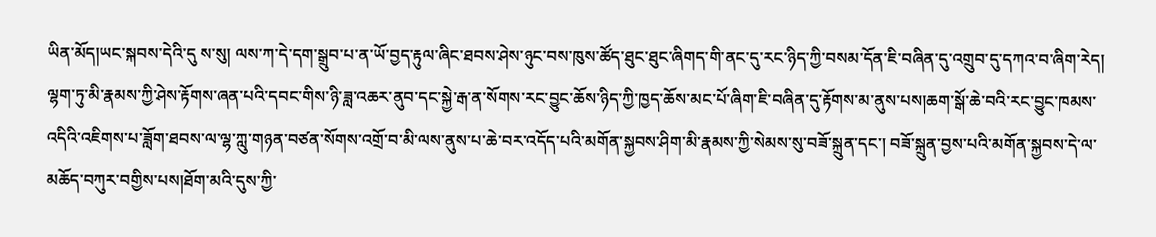ཡིན་མོད།ཡང་སྐབས་དེའི་དུ ས་སུ། ལས་ཀ་དེ་དག་སྒྲུབ་པ་ན་ཡོ་བྱད་རྟུལ་ཞིང་ཐབས་ཤེས་ཉུང་བས་ཁུས་ཚོད་ཐུང་ཐུང་ཞིགད་གི་ནང་དུ་རང་ཉིད་ཀྱི་བསམ་དོན་ཇི་བཞིན་དུ་འགྲུབ་དུ་དཀའ་བ་ཞིག་རེད། ལྷག་ཏུ་མི་རྣམས་ཀྱི་ཤེས་རྟོགས་ཞན་པའི་དབང་གིས་ཉི་ཟླ་འཆར་ནུབ་དང་སྐྱེ་རྒ་ན་སོགས་རང་བྱུང་ཆོས་ཉིད་ཀྱི་ཁྱད་ཆོས་མང་པོ་ཞིག་ཇི་བཞིན་དུ་རྟོགས་མ་ནུས་པས།ཆག་སྒོ་ཆེ་བའི་རང་བྱུང་ཁམས་འདིའི་འཇིགས་པ་ཟློག་ཐབས་ལ་ལྷ་ཀླུ་གཉན་བཙན་སོགས་འགྲོ་བ་མི་ལས་ནུས་པ་ཆེ་བར་འདོད་པའི་མགོན་སྐྱབས་ཤིག་མི་རྣམས་ཀྱི་སེམས་སུ་བཟོ་སྐྲུན་དང་། བཟོ་སྐྲུན་བྱས་པའི་མགོན་སྐྱབས་དེ་ལ་མཆོད་བཀུར་བགྱིས་པས།ཐོག་མའི་དུས་ཀྱི་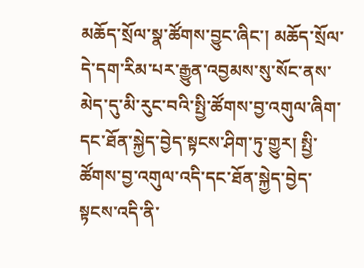མཆོད་སྲོལ་སྣ་ཚོགས་བྱུང་ཞིང་། མཆོད་སྲོལ་དེ་དག་རིམ་པར་རྒྱུན་འབྱམས་སུ་སོང་ནས་མེད་དུ་མི་རུང་བའི་སྤྱི་ཚོགས་བྱ་འགུལ་ཞིག་དང་ཐོན་སྐྱེད་བྱེད་སྟངས་ཤིག་ཏུ་གྱུར། སྤྱི་ཚོགས་བྱ་འགུལ་འདི་དང་ཐོན་སྐྱེད་བྱེད་སྟངས་འདི་ནི་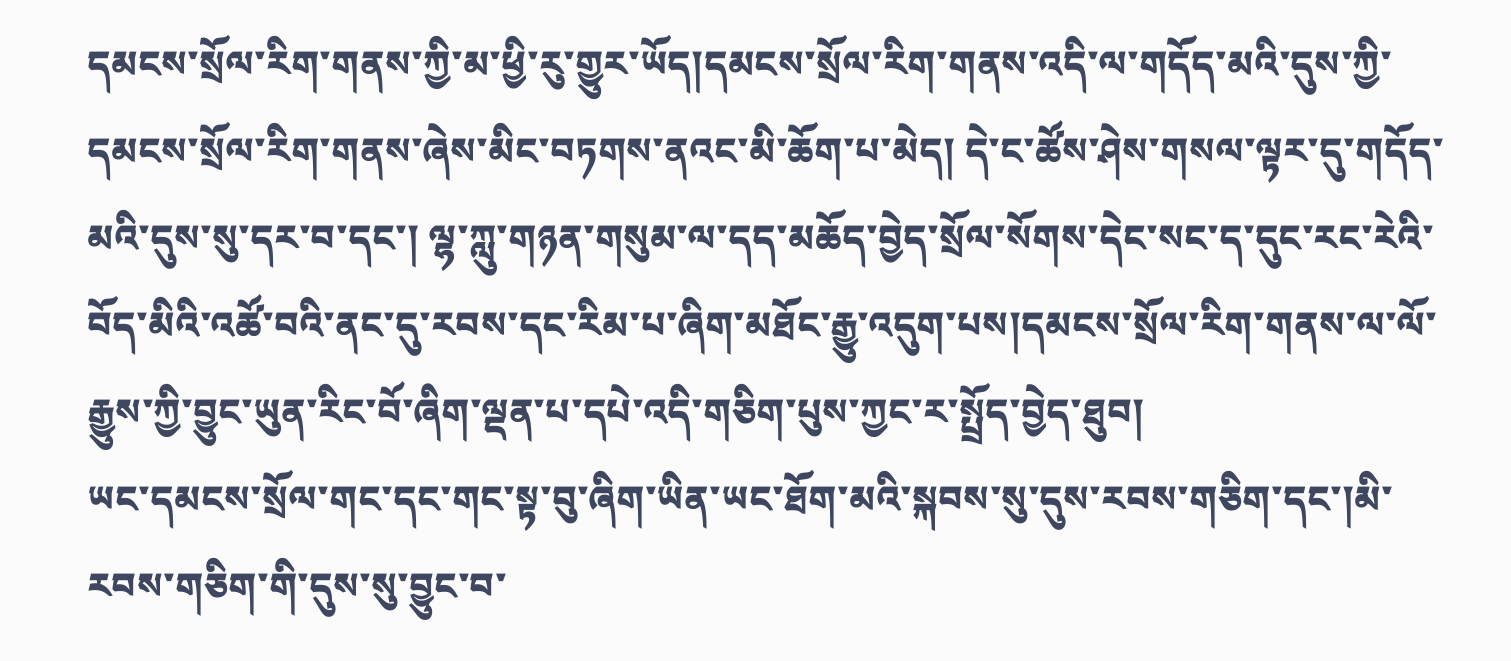དམངས་སྲོལ་རིག་གནས་ཀྱི་མ་ཕྱི་རུ་གྱུར་ཡོད།དམངས་སྲོལ་རིག་གནས་འདི་ལ་གདོད་མའི་དུས་ཀྱི་དམངས་སྲོལ་རིག་གནས་ཞེས་མིང་བཏགས་ནའང་མི་ཆོག་པ་མེད། དེ་ང་ཚོས་ཤེས་གསལ་ལྟར་དུ་གདོད་མའི་དུས་སུ་དར་བ་དང་། ལྷ་ཀླུ་གཉན་གསུམ་ལ་དད་མཆོད་བྱེད་སྲོལ་སོགས་དེང་སང་ད་དུང་རང་རེའི་བོད་མིའི་འཚོ་བའི་ནང་དུ་རབས་དང་རིམ་པ་ཞིག་མཐོང་རྒྱུ་འདུག་པས།དམངས་སྲོལ་རིག་གནས་ལ་ལོ་རྒྱུས་ཀྱི་བྱུང་ཡུན་རིང་བོ་ཞིག་ལྡན་པ་དཔེ་འདི་གཅིག་པུས་ཀྱང་ར་སྤྲོད་བྱེད་ཐུབ།
ཡང་དམངས་སྲོལ་གང་དང་གང་སྟ་བུ་ཞིག་ཡིན་ཡང་ཐོག་མའི་སྐབས་སུ་དུས་རབས་གཅིག་དང་།མི་རབས་གཅིག་གི་དུས་སུ་བྱུང་བ་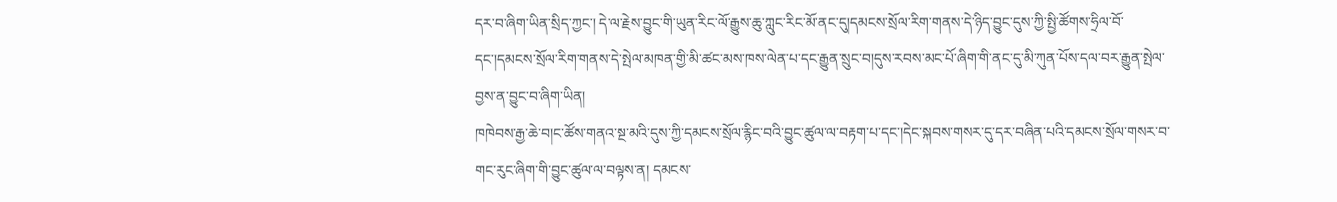དར་བ་ཞིག་ཡིན་སྲིད་ཀྱང་། དེ་ལ་རྗེས་བྱུང་གི་ཡུན་རིང་ལོ་རྒྱུས་ཆུ་ཀླུང་རིང་མོ་ནང་དུ།དམངས་སྲོལ་རིག་གནས་དེ་ཉིད་བྱུང་དུས་ཀྱི་སྤྱི་ཚོགས་ཧྲིལ་བོ་དང་།དམངས་སྲོལ་རིག་གནས་དེ་སྤེལ་མཁན་གྱི་མི་ཚང་མས་ཁས་ལེན་པ་དང་རྒྱུན་སྲུང་བ།དུས་རབས་མང་པོ་ཞིག་གི་ནང་དུ་མི་ཀུན་པོས་དལ་བར་རྒྱུན་སྤེལ་བྱས་ན་བྱུང་བ་ཞིག་ཡིན།
ཁཁེབས་རྒྱ་ཆེ་བ།ང་ཚོས་གནའ་སྔ་མའི་དུས་ཀྱི་དམངས་སྲོལ་རྙིང་བའི་བྱུང་ཚུལ་ལ་བརྟག་པ་དང་།དེང་སྐབས་གསར་དུ་དར་བཞིན་པའི་དམངས་སྲོལ་གསར་བ་གང་རུང་ཞིག་གི་བྱུང་ཚུལ་ལ་བལྟས་ན། དམངས་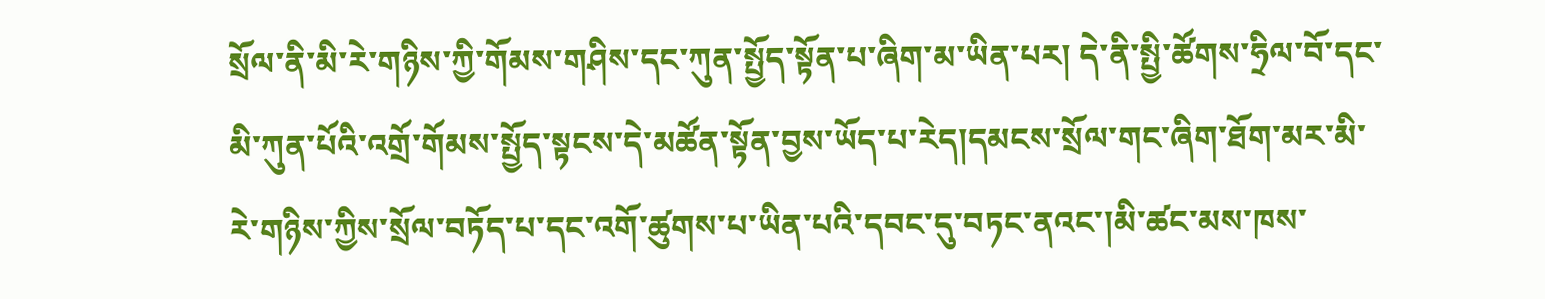སྲོལ་ནི་མི་རེ་གཉིས་ཀྱི་གོམས་གཤིས་དང་ཀུན་སྤྱོད་སྟོན་པ་ཞིག་མ་ཡིན་པར། དེ་ནི་སྤྱི་ཚོགས་ཧྲིལ་བོ་དང་མི་ཀུན་པོའི་འགྲོ་གོམས་སྤྱོད་སྟངས་དེ་མཚོན་སྟོན་བྱས་ཡོད་པ་རེད།དམངས་སྲོལ་གང་ཞིག་ཐོག་མར་མི་རེ་གཉིས་ཀྱིས་སྲོལ་བཏོད་པ་དང་འགོ་ཚུགས་པ་ཡིན་པའི་དབང་དུ་བཏང་ནའང་།མི་ཚང་མས་ཁས་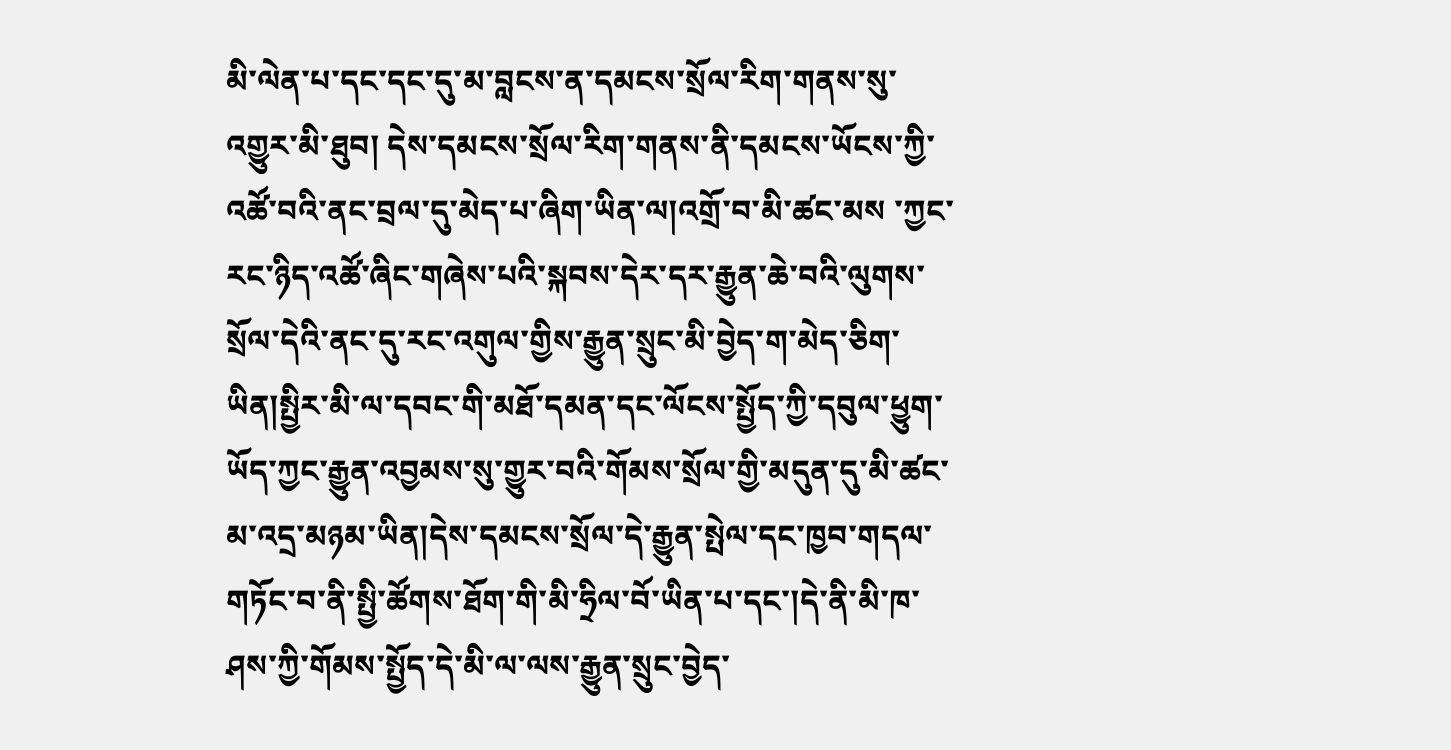མི་ལེན་པ་དང་དང་དུ་མ་བླངས་ན་དམངས་སྲོལ་རིག་གནས་སུ་འགྱུར་མི་ཐུབ། དེས་དམངས་སྲོལ་རིག་གནས་ནི་དམངས་ཡོངས་ཀྱི་འཚོ་བའི་ནང་བྲལ་དུ་མེད་པ་ཞིག་ཡིན་ལ།འགྲོ་བ་མི་ཚང་མས ་ཀྱང་རང་ཉིད་འཚོ་ཞིང་གཞེས་པའི་སྐབས་དེར་དར་རྒྱུན་ཆེ་བའི་ལུགས་སྲོལ་དེའི་ནང་དུ་རང་འགུལ་གྱིས་རྒྱུན་སྲུང་མི་བྱེད་ག་མེད་ཅིག་ཡིན།སྤྱིར་མི་ལ་དབང་གི་མཐོ་དམན་དང་ལོངས་སྤྱོད་ཀྱི་དབུལ་ཕྱུག་ཡོད་ཀྱང་རྒྱུན་འབྱམས་སུ་གྱུར་བའི་གོམས་སྲོལ་གྱི་མདུན་དུ་མི་ཚང་མ་འདྲ་མཉམ་ཡིན།དེས་དམངས་སྲོལ་དེ་རྒྱུན་སྤེལ་དང་ཁྱབ་གདལ་གཏོང་བ་ནི་སྤྱི་ཚོགས་ཐོག་གི་མི་ཧྲིལ་བོ་ཡིན་པ་དང་།དེ་ནི་མི་ཁ་ཤས་ཀྱི་གོམས་སྤྱོད་དེ་མི་ལ་ལས་རྒྱུན་སྲུང་བྱེད་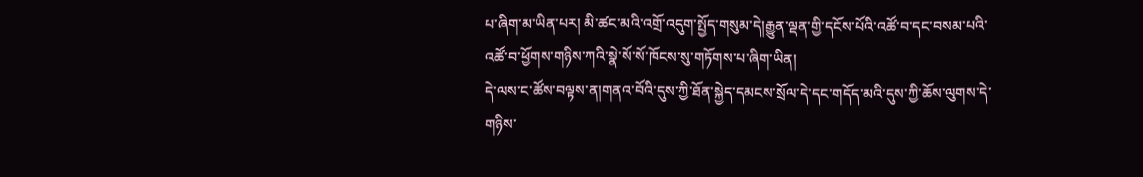པ་ཞིག་མ་ཡིན་པར། མི་ཚང་མའི་འགྲོ་འདུག་སྤྱོད་གསུམ་དེ།རྒྱུན་ལྡན་གྱི་དངོས་པོའི་འཚོ་བ་དང་བསམ་པའི་འཚོ་བ་ཕྱོགས་གཉིས་ཀའི་སྣེ་སོ་སོ་ཁོངས་སུ་གཏོགས་པ་ཞིག་ཡིན།
དེ་ལས་ང་ཚོས་བལྟས་ན།གནའ་བོའི་དུས་ཀྱི་ཐོན་སྐྱེད་དམངས་སྲོལ་དེ་དང་གདོད་མའི་དུས་ཀྱི་ཆོས་ལུགས་དེ་གཉིས་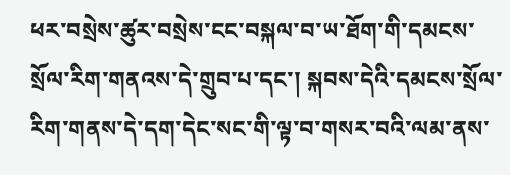ཕར་བསྲེས་ཚུར་བསྲེས་ངང་བསྐལ་བ་ཡ་ཐོག་གི་དམངས་སྲོལ་རིག་གནའས་དེ་གྲུབ་པ་དང་། སྐབས་དེའི་དམངས་སྲོལ་རིག་གནས་དེ་དག་དེང་སང་གི་ལྟ་བ་གསར་བའི་ལམ་ནས་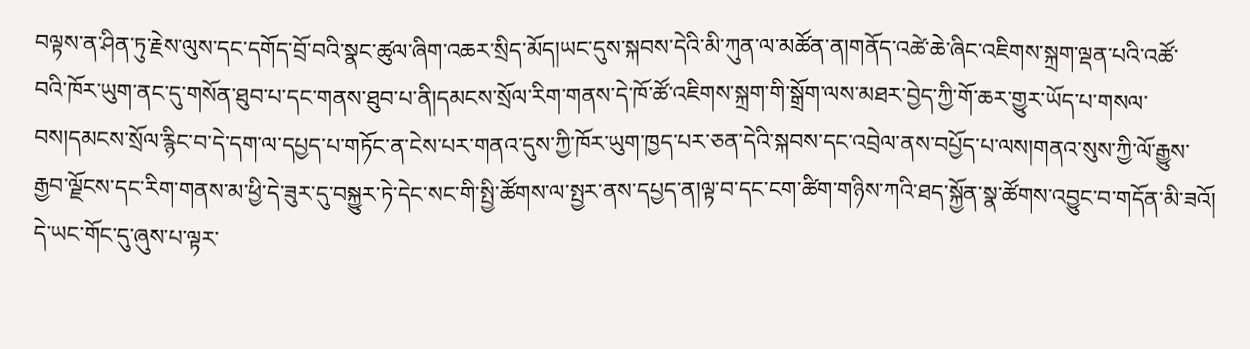བལྟས་ན་ཤིན་ཏུ་རྗེས་ལུས་དང་དགོད་བྲོ་བའི་སྣང་ཚུལ་ཞིག་འཆར་སྲིད་མོད།ཡང་དུས་སྐབས་དེའི་མི་ཀུན་ལ་མཚོན་ན།གནོད་འཚེ་ཆེ་ཞིང་འཇིགས་སྐྲག་ལྡན་པའི་འཚོ་བའི་ཁོར་ཡུག་ནང་དུ་གསོན་ཐུབ་པ་དང་གནས་ཐུབ་པ་ནི།དམངས་སྲོལ་རིག་གནས་དེ་ཁོ་ཚོ་འཇིགས་སྐྲག་གི་སྒྲོག་ལས་མཐར་བྱེད་ཀྱི་གོ་ཆར་གྱུར་ཡོད་པ་གསལ་བས།དམངས་སྲོལ་རྙིང་བ་དེ་དག་ལ་དཔྱད་པ་གཏོང་ན་ངེས་པར་གནའ་དུས་ཀྱི་ཁོར་ཡུག་ཁྱད་པར་ཅན་དེའི་སྐབས་དང་འབྲེལ་ནས་བཔྱོད་པ་ལས།གནའ་སུས་ཀྱི་ལོ་རྒྱུས་རྒྱབ་ལྗོངས་དང་རིག་གནས་མ་ཕྱི་དེ་ཟུར་དུ་བསྐྱུར་ཏེ་དེང་སང་གི་སྤྱི་ཚོགས་ལ་སྤྱར་ནས་དཔྱད་ན།ལྟ་བ་དང་ངག་ཚིག་གཉིས་ཀའི་ཐད་སྐྱོན་སྣ་ཚོགས་འབྱུང་བ་གདོན་མི་ཟའོ། དེ་ཡང་གོང་དུ་ཞུས་པ་ལྟར་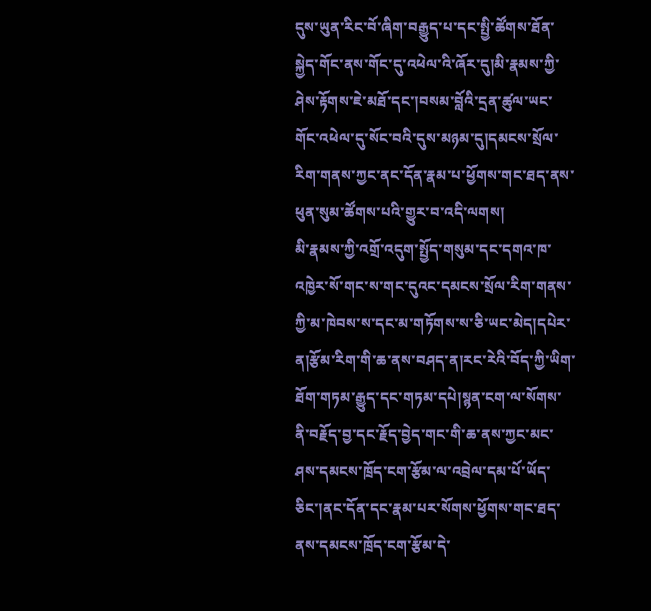དུས་ཡུན་རིང་བོ་ཞིག་བརྒྱུད་པ་དང་སྤྱི་ཚོགས་ཐོན་སྐྱེད་གོང་ནས་གོང་དུ་འཕེལ་འི་ཞོར་དུ།མི་རྣམས་ཀྱི་ཤེས་རྟོགས་ཇེ་མཐོ་དང་།བསམ་བློའི་དྲན་ཚུལ་ཡང་གོང་འཕེལ་དུ་སོང་བའི་དུས་མཉམ་དུ།དམངས་སྲོལ་རིག་གནས་ཀྱང་ནང་དོན་རྣམ་པ་ཕྱོགས་གང་ཐད་ནས་ཕུན་སུམ་ཚོགས་པའི་གྱུར་བ་འདི་ལགས།
མི་རྣམས་ཀྱི་འགྲོ་འདུག་སྤྱོད་གསུམ་དང་དགའ་ཁ་འཁྱེར་སོ་གང་ས་གང་དུའང་དམངས་སྲོལ་རིག་གནས་ཀྱི་མ་ཁེབས་ས་དང་མ་གཏོགས་ས་ཅི་ཡང་མེད།དཔེར་ན།རྩོམ་རིག་གི་ཆ་ནས་བཤད་ན།རང་རེའི་བོད་ཀྱི་ཡིག་ཐོག་གཏམ་རྒྱུད་དང་གཏམ་དཔེ།སྙན་ངག་ལ་སོགས་ནི་བརྗོད་བྱ་དང་རྗོད་བྱེད་གང་གི་ཆ་ནས་ཀྱང་མང་ཤས་དམངས་ཁྲོད་ངག་རྩོམ་ལ་འབྲེལ་དམ་པོ་ཡོད་ཅིང་།ནང་དོན་དང་རྣམ་པར་སོགས་ཕྱོགས་གང་ཐད་ནས་དམངས་ཁྲོད་ངག་རྩོམ་དེ་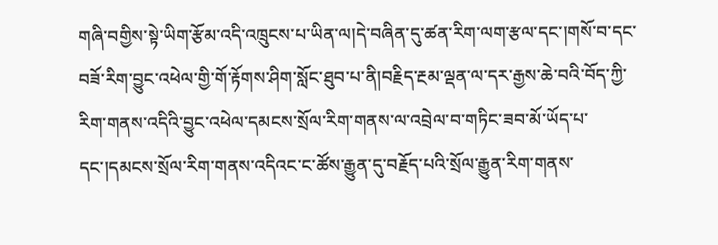གཞི་བགྱིས་སྟེ་ཡིག་རྩོམ་འདི་འཁྲུངས་པ་ཡིན་ལ།དེ་བཞིན་དུ་ཚན་རིག་ལག་རྩལ་དང་།གསོ་བ་དང་བཟོ་རིག་བྱུང་འཕེལ་གྱི་གོ་རྟོགས་ཤིག་སློང་ཐུབ་པ་ནི།བརྗིད་རྔམ་ལྡན་ལ་དར་རྒྱས་ཆེ་བའི་བོད་ཀྱི་རིག་གནས་འདིའི་བྱུང་འཕེལ་དམངས་སྲོལ་རིག་གནས་ལ་འབྲེལ་བ་གཏིང་ཟབ་མོ་ཡོད་པ་དང་།དམངས་སྲོལ་རིག་གནས་འདིའང་ང་ཚོས་རྒྱུན་དུ་བརྗོད་པའི་སྲོལ་རྒྱུན་རིག་གནས་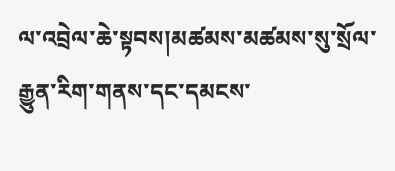ལ་འབྲེལ་ཆེ་སྟབས།མཚམས་མཚམས་སུ་སྲོལ་རྒྱུན་རིག་གནས་དང་དམངས་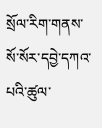སྲོལ་རིག་གནས་སོ་སོར་དབྱེ་དཀའ་པའི་ཚུལ་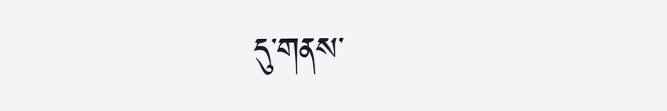དུ་གནས་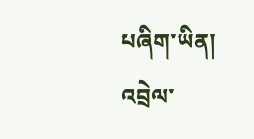པཞིག་ཡིན།
འབྲེལ་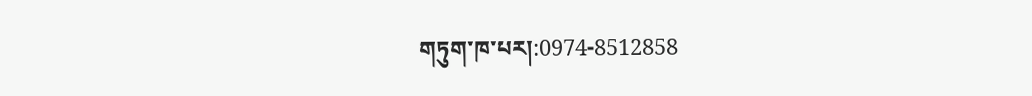གཏུག་ཁ་པར།:0974-8512858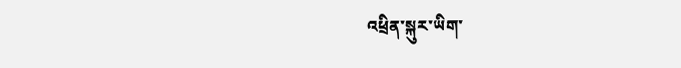འཕྲིན་སྐུར་ཡིག་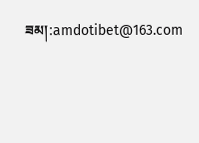ཟམ།:amdotibet@163.com